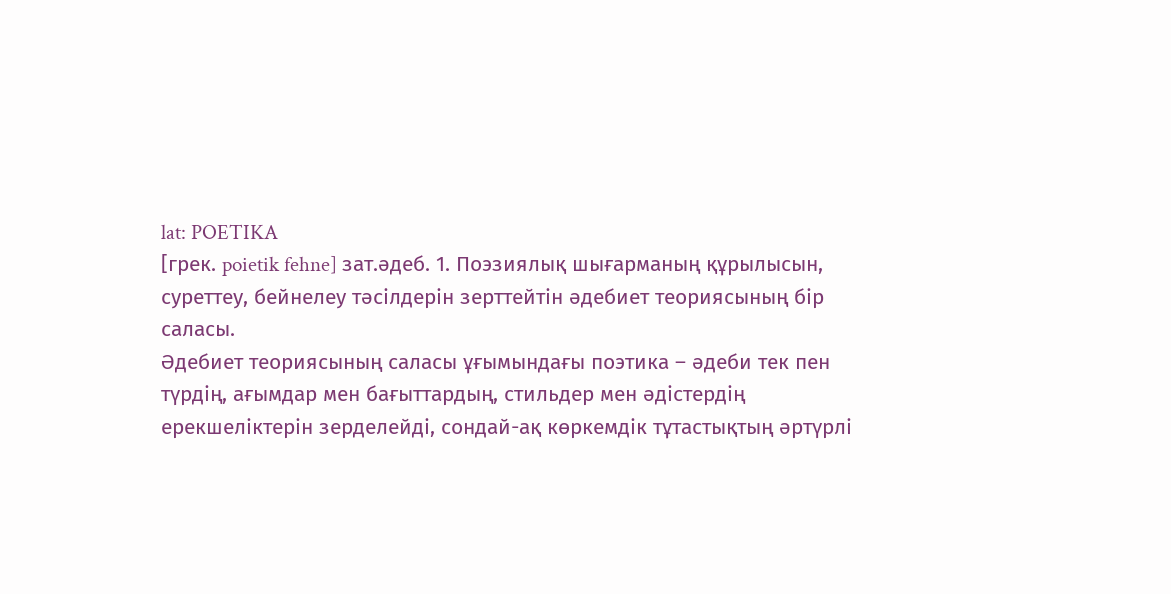lat: POETIKA
[грек. poietik fehne] зат.әдеб. 1. Поэзиялық шығарманың құрылысын, суреттеу, бейнелеу тәсілдерін зерттейтін әдебиет теориясының бір саласы.
Әдебиет теориясының саласы ұғымындағы поэтика – әдеби тек пен түрдің, ағымдар мен бағыттардың, стильдер мен әдістердің ерекшеліктерін зерделейді, сондай-ақ көркемдік тұтастықтың әртүрлі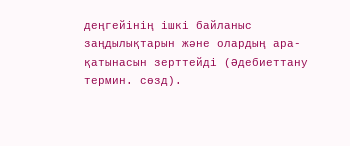деңгейінің ішкі байланыс заңдылықтарын және олардың ара-қатынасын зерттейді (Әдебиеттану термин. сөзд).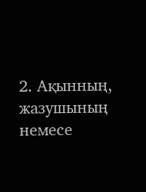2. Ақынның, жазушының немесе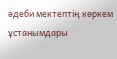әдеби мектептің көркем ұстанымдары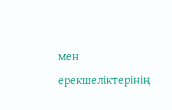мен ерекшеліктерінің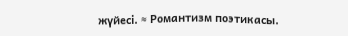жүйесі. ≈ Романтизм поэтикасы.